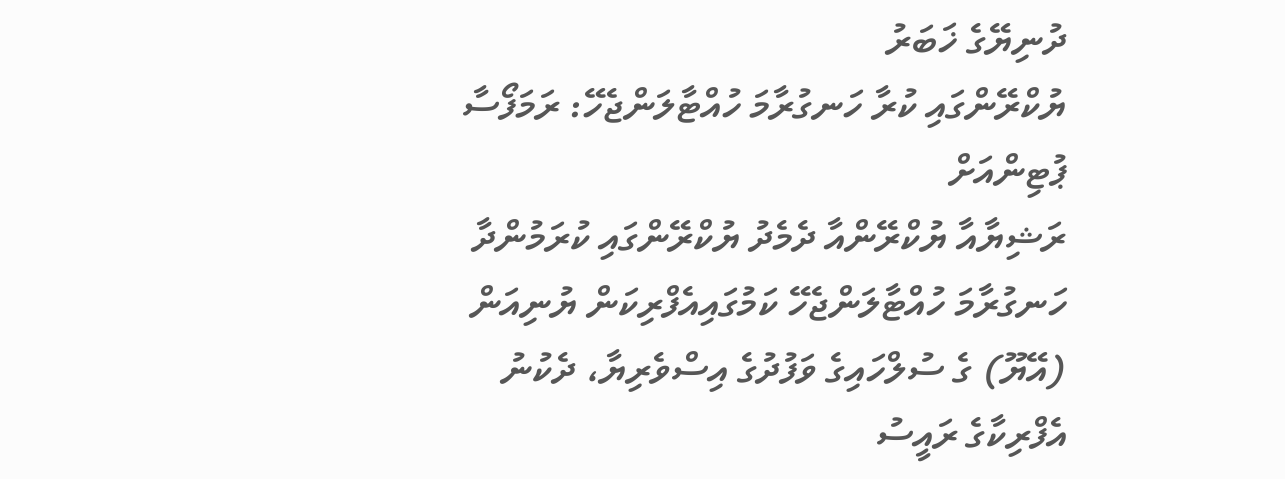ދުނިޔޭގެ ޚަބަރު
ޔުކްރޭންގައި ކުރާ ހަނގުރާމަ ހުއްޓާލަންޖެހޭ: ރަމަފޯސާ ޕުޓިންއަށް
ރަޝިޔާއާ ޔުކްރޭންއާ ދެމެދު ޔުކްރޭންގައި ކުރަމުންދާ ހަނގުރާމަ ހުއްޓާލަންޖެހޭ ކަމުގައިއެފްރިކަން ޔުނިއަން (އޭޔޫ) ގެ ސުލްހައިގެ ވަފުދުގެ އިސްވެރިޔާ، ދެކުނު އެފްރިކާގެ ރައީސު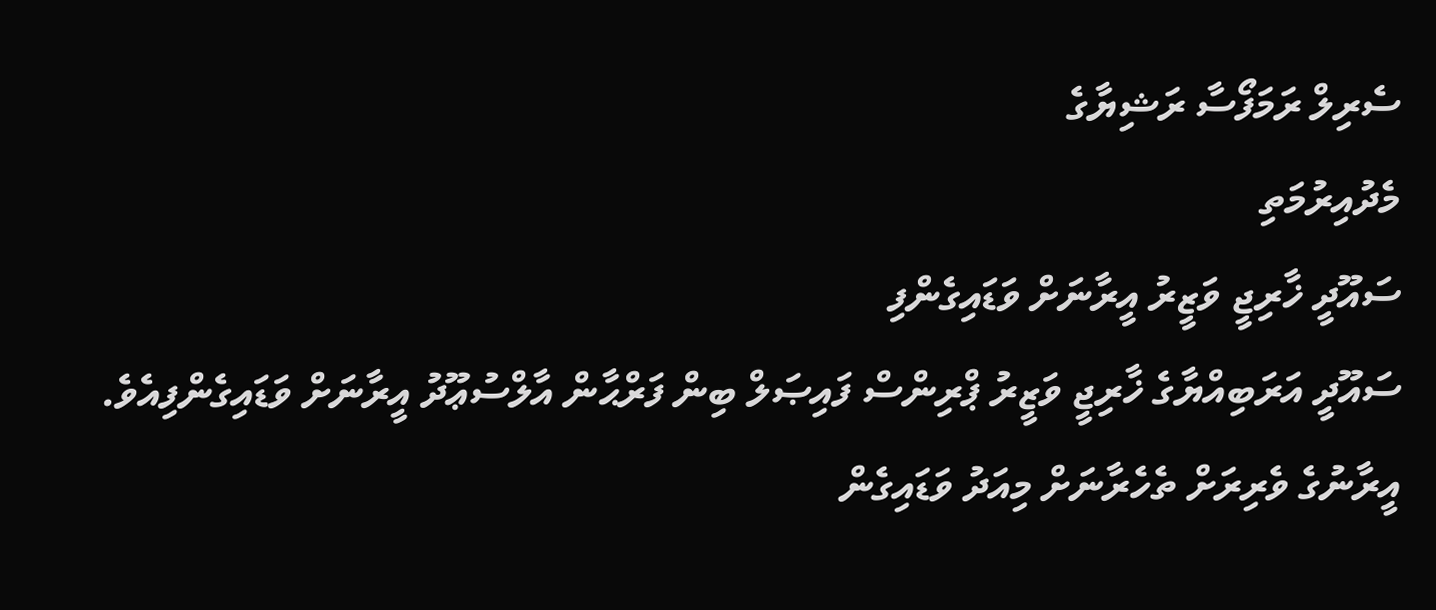ސެރިލް ރަމަފޯސާ ރަޝިޔާގެ
މެދުއިރުމަތި
ސައޫދީ ޚާރިޖީ ވަޒީރު އީރާނަށް ވަޑައިގެންފި
ސައޫދީ އަރަބިއްޔާގެ ޚާރިޖީ ވަޒީރު ޕްރިންސް ފައިޞަލް ބިން ފަރްޙާން އާލްސުޢޫދު އީރާނަށް ވަޑައިގެންފިއެވެ. އީރާނުގެ ވެރިރަށް ތެހެރާނަށް މިއަދު ވަޑައިގެން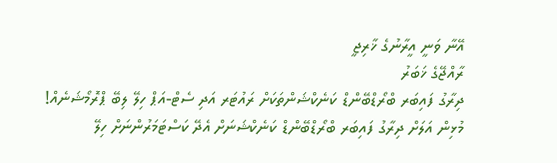އޭނާ ވަނީ އީރާނުގެ ޚާރިޖީ
ރާއްޖޭގެ ޚަބަރު
ދިރާގު ފައިބަރ ބްރޯޑްބޭންޑް ކަނެކްޝަންތަކަށް ރައުޓަރ އަދި ސެޓް-އަޕް ހިލޭ ލިބޭ ޕްރޮމޯޝަނެއް!
މުޅިން އަލަށް ދިރާގު ފައިބަރ ބްރޯޑްބޭންޑް ކަނެކްޝަނަށް އެދޭ ކަސްޓަމަރުންނަށް ހިލޭ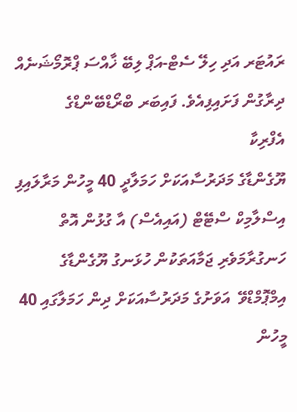ރައުޓަރ އަދި ހިލޭ ސެޓް-އަޕް ލިބޭ ޚާއްސަ ޕްރޮމޯޝަނެއް ދިރާގުން ފަށައިފިއެވެ. ފައިބަރ ބްރޯޑްބޭންޑްގެ
އެފްރިކާ
ޔޫގެންޑާގެ މަދަރުސާއަކަށް ހަމަލާދީ 40 މީހުން މަރާލައިފި
އިސްލާމިކް ސްޓޭޓް (އައިއެސް) އާ ގުޅުން އޮތް ހަނގުރާމަވެރި ޖަމާއަތަކުން ހުޅަނގު ޔޫގެންޑާގެ އިމްޕޮމްޑްވޭ  އަވަށުގެ މަދަރުސާއަކަށް ދިން ހަމަލާގައި 40 މީހުން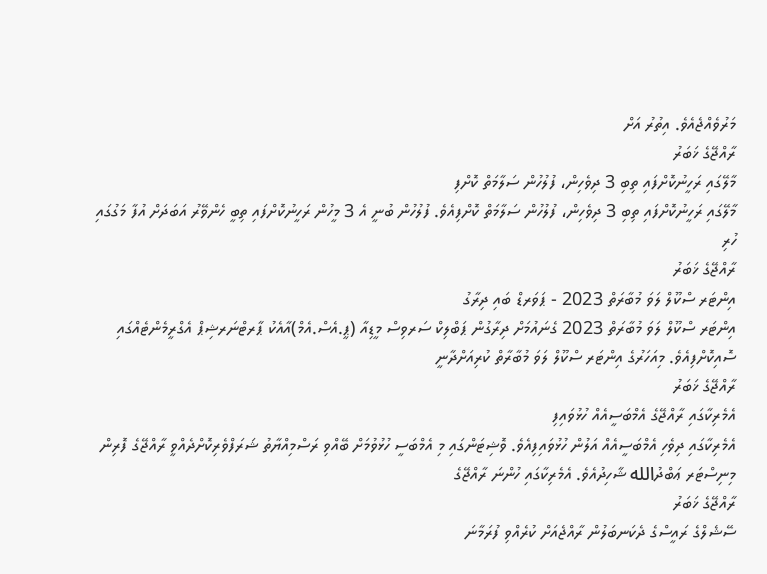މަރުވެއްޖެއެވެ. އިތުރު އަށް
ރާއްޖޭގެ ޚަބަރު
މާލޭގައި ރަހީނުކޮށްފައި ތިބި 3 ދިވެހިން، ފުލުހުން ސަލާމަތް ކޮށްފި
މާލޭގައި ރަހީނުކޮށްފައި ތިބި 3 ދިވެހިން، ފުލުހުން ސަލާމަތް ކޮށްފިއެވެ. ފުލުހުން ބުނީ އެ 3 މީހުން ރަހީނުކޮށްފައި ތިބީ ހެންވޭރު އަބަދަށް އުފާ މަގުގައި ހުރި
ރާއްޖޭގެ ޚަބަރު
އިންޓަރ ސްކޫލް ލަވަ މުބާރަތް 2023 - ޕަވަރޑް ބައި ދިރާގު
އިންޓަރ ސްކޫލް ލަވަ މުބާރަތް 2023 ގެނައުމަށް ދިރާގުން ޕަބްލިކް ސަރވިސް މީޑިއާ (ޕީ.އެސް.އެމް)އާއެކު ޕާރޓްނަރޝިޕް އެގްރީމެންޓެއްގައި ސޮއިކޮށްފިއެވެ. މިއަހަރުގެ އިންޓަރ ސްކޫލް ލަވަ މުބާރާތް ކުރިއަށްދާނީ
ރާއްޖޭގެ ޚަބަރު
އެމެރިކާގައި ރާއްޖޭގެ އެމްބަސީއެއް ހުޅުވައިފި
އެމެރިކާގައި ދިވެހި އެމްބަސީއެއް އަލުން ހުޅުވައިފިއެވެ. ވޮޝިޓަންގައި މި އެމްބަސީ ހުޅުވުމަށް ބޭއްވި ރަސްމިއްޔާތު ޝަރަފްވެރިކޮށްދެއްވީ ރާއްޖޭގެ ފޮރިން މިނިސްޓަރ ޢަބްދުالله ޝާހިދުއެވެ. އެމެރިކާގައި ހުންނަ ރާއްޖޭގެ
ރާއްޖޭގެ ޚަބަރު
ސޭޝެލްގެ ރައީސްގެ ދެކަނބަލުން ރާއްޖެއަށް ކުރެއްވި ފުރަމާނަ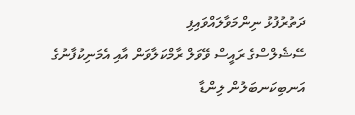ދަތުރުފުޅު ނިންމަވާލައްވައިފި
ސޭޝެލްސްގެ ރައީސް ވޭވަލް ރާމްކަލާވަން އާއި އެމަނިކުފާނުގެ އަނބިކަނބަލުން ލިންޑާ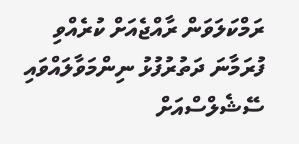ރަމްކަލަވަން ރާއްޖެއަށް ކުރެއްވި ފުރަމާނަ ދަތުރުފުޅު ނިންމަވާލައްވައި  ސޭޝެލްސްއަށް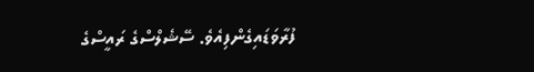ފުރާވަޑައިގެންފިއެވެ. ސޭޝެލްސްގެ ރައީސްގެ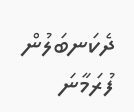ދެކަނބަލުން ފުރަމާނަ